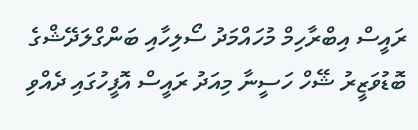ރައީސް އިބްރާހިމް މުހައްމަދު ސޯލިހާއި ބަންގްލަދޭޝްގެ ބޮޑުވަޒީރު ޝޭހް ހަސީނާ މިއަދު ރައީސް އޮފީހުގައި ދެއްވި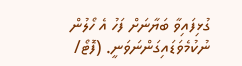ގުޅިފައިވާ ބަޔާނަށް ފަހު އެ ހޯލުން ނުކުމެވަޑައިގަންނަވަނީ. (ފޮޓޯ/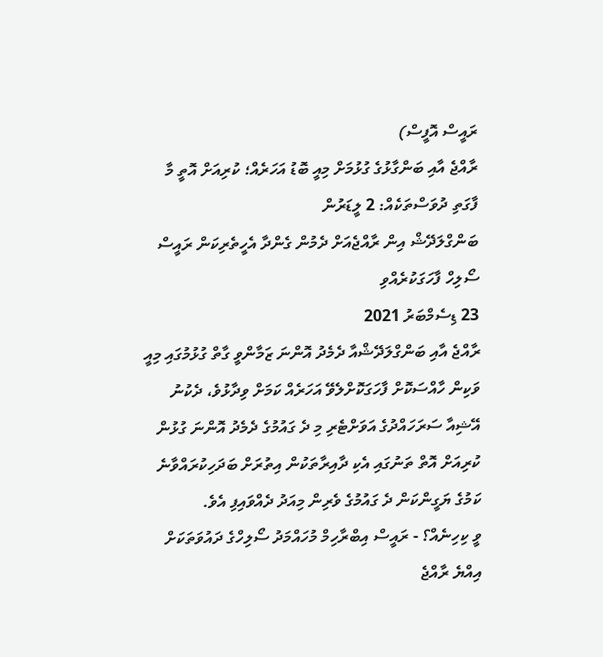ރައީސް އޮފީސް)
ރާއްޖެ އާއި ބަންގާޅުގެ ގުޅުމަށް މިއީ ބޮޑު އަހަރެއް؛ ކުރިއަށް އޮތީ މާ ފާގަތި ދުވަސްތަކެއް: 2 ލީޑަރުން
ބަންގްލަދޭޝް އިން ރާއްޖެއަށް ދެމުން ގެންދާ އެހީތެރިކަން ރައީސް ސޯލިހް ފާހަގަކުރެއްވި
23 ޑިސެމްބަރު 2021
ރާއްޖެ އާއި ބަންގްލަދޭޝްއާ ދެމެދު އޮންނަ ޒަމާންވީ ގާތް ގުޅުމުގައި މިއީ ވަކިން ހާއްސަކޮށް ފާހަގަކޮށްލެވޭ އަހަރެއް ކަމަށް ވިދާޅުވެ، ދެކުނު އޭޝިއާ ސަރަހައްދުގެ އަވަށްޓެރި މި ދެ ގައުމުގެ ދެމެދު އޮންނަ ގުޅުން ކުރިއަށް އޮތް ތަނުގައި އެކި ދާއިރާތަކުން އިތުރަށް ބަދަހިކުރައްވާނެ ކަމުގެ ޔަގީންކަން ދެ ގައުމުގެ ވެރިން މިއަދު ދެއްވައިފި އެވެ.
ވީ ކިހިނެއް؟ - ރައީސް އިބްރާހިމް މުހައްމަދު ސޯލިހްގެ ދައުވަތަކަށް އިއްޔެ ރާއްޖެ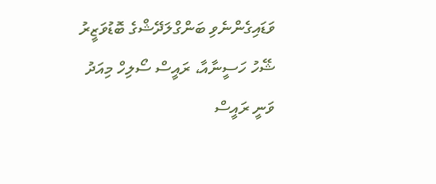ވަޑައިގެންނެވި ބަންގްލަދޭޝްގެ ބޮޑުވަޒީރު ޝޭހު ހަސީނާއާ، ރައީސް ސޯލިހް މިއަދު ވަނީ ރައީސް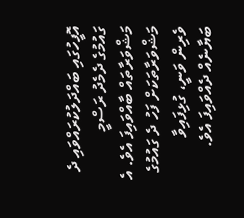އޮފީހުގައި ބައްދަލުކުރައްވައި ދެ ގައުމުގެ ދެމެދު ރަސްމީ މަޝްވަރާތައް ބާއްވައިފަ އެވެ. އެ މަޝްވަރާތަކަށް ފަހު ދެ ގައުމުގެ ވެރިން ވަނީ، ގުޅިފައިވާ ބަޔާނެއް ދެއްވައިފަ އެވެ.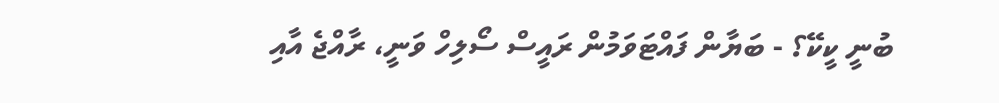ބުނީ ކީކޭ؟ - ބަޔާން ފައްޓަވަމުން ރައީސް ސޯލިހް ވަނީ، ރާއްޖެ އާއި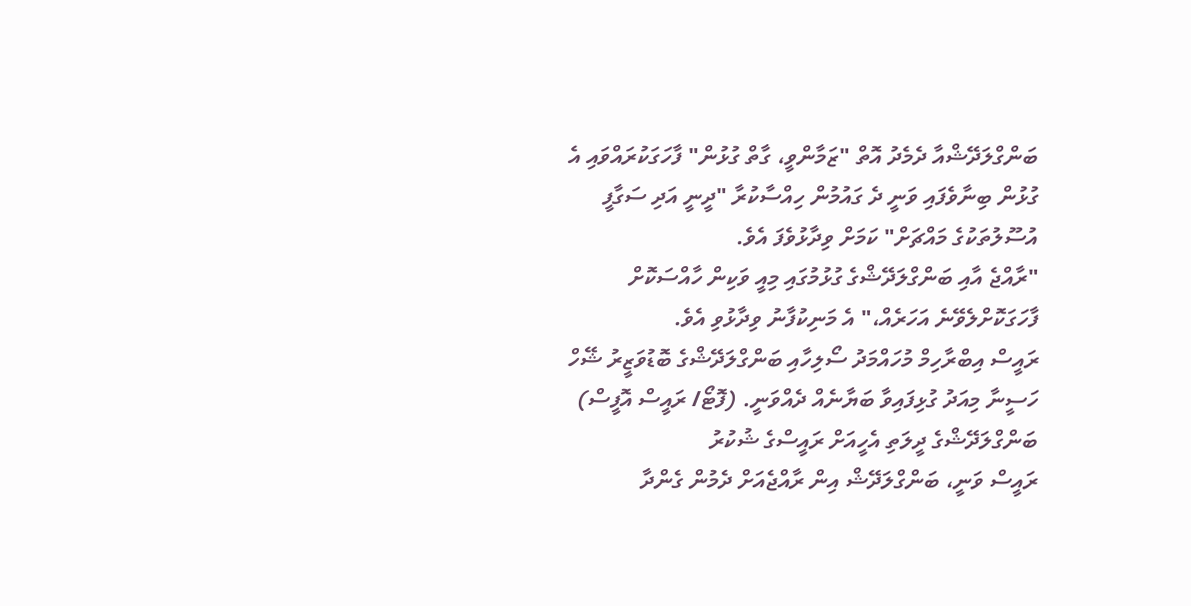ބަންގްލަދޭޝްއާ ދެމެދު އޮތް "ޒަމާންވީ، ގާތް ގުޅުން" ފާހަގަކުރައްވައި އެ ގުޅުން ބިނާވެފައި ވަނީ ދެ ގައުމުން ހިއްސާކުރާ "ދީނީ އަދި ސަގާފީ އުސޫލުތަކުގެ މައްޗަށް" ކަމަށް ވިދާޅުވެފަ އެވެ.
"ރާއްޖެ އާއި ބަންގްލަދޭޝްގެ ގުޅުމުގައި މިއީ ވަކިން ހާއްސަކޮށް ފާހަގަކޮށްލެވޭނެ އަހަރެއް،" އެ މަނިކުފާނު ވިދާޅުވި އެވެ.
ރައީސް އިބްރާހިމް މުހައްމަދު ސޯލިހާއި ބަންގްލަދޭޝްގެ ބޮޑުވަޒީރު ޝޭހް ހަސީނާ މިއަދު ގުޅިފައިވާ ބަޔާނެއް ދެއްވަނީ. (ފޮޓޯ/ ރައީސް އޮފީސް)
ބަންގްލަދޭޝްގެ ދީލަތި އެހީއަށް ރައީސްގެ ޝުކުރު
ރައީސް ވަނީ، ބަންގްލަދޭޝް އިން ރާއްޖެއަށް ދެމުން ގެންދާ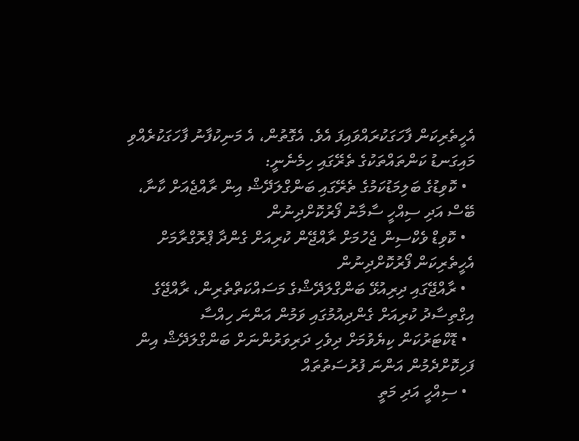އެހީތެރިކަން ފާހަގަކުރައްވައިފަ އެވެ. އެގޮތުން، އެ މަނިކުފާނު ފާހަގަކުރެއްވި މައިގަނޑު ކަންތައްތަކުގެ ތެރޭގައި ހިމެނެނީ:
  • ކޮވިޑުގެ ބަލިމަޑުކަމުގެ ތެރޭގައި ބަންގްލަދޭޝް އިން ރާއްޖެއަށް ކާނާ، ބޭސް އަދި ސިއްހީ ސާމާނު ފޯރުކޮށްދިނުން
  • ކޮވިޑް ވެކްސިން ޖެހުމަށް ރާއްޖޭން ކުރިއަށް ގެންދާ ޕްރޮގްރާމަށް އެހީތެރިކަން ފޯރުކޮށްދިނުން
  • ރާއްޖޭގައި ދިރިއުޅޭ ބަންގްލަދޭޝްގެ މަސައްކަތްތެރިން، ރާއްޖޭގެ އިގްތިސާދު ކުރިއަށް ގެންދިއުމުގައި ވަމުން އަންނަ ހިއްސާ
  • ޑޮކްޓަރުކަން ކިޔެވުމަށް ދިވެހި ދަރިވަރުންނަށް ބަންގްލަދޭޝް އިން ފަހިކޮށްދެމުން އަންނަ ފުރުސަތުތައް
  • ސިއްހީ އަދި މަތީ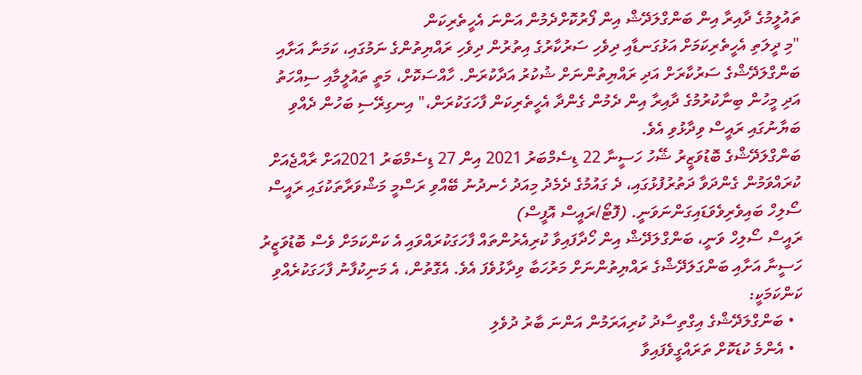ތައުލީމުގެ ދާއިރާ އިން ބަންގްލަދޭޝް އިން ފޯރުކޮށްދެމުން އަންނަ އެހީތެރިކަން
"މި ދީލަތި އެހީތެރިކަމަށް އަޅުގަނޑާއި ދިވެހި ސަރުކާރުގެ އިތުރުން ދިވެހި ރައްޔިތުންގެ ނަމުގައި، ކަމަނާ އަށާއި ބަންގްލަދޭޝްގެ ސަރުކާރަށް އަދި ރައްޔިތުންނަށް ޝުކުރު އަދާކުރަން. ހާއްސަކޮށް، މަތީ ތައުލީމާއި ސިއްހަތު އަދި މީހުން ބިނާކުރުމުގެ ދާއިރާ އިން ދެމުން ގެންދާ އެހީތެރިކަން ފާހަގަކުރަން،" އިނގިރޭސި ބަހުން ދެއްވި ބަޔާނުގައި ރައީސް ވިދާޅުވި އެވެ.
ބަންގްލަދޭޝްގެ ބޮޑުވަޒީރު ޝޭހު ހަސީނާ 22 ޑިސެމްބަރު 2021 އިން 27 ޑިސެމްބަރު 2021އަށް ރާއްޖެއަށް ކުރައްވަމުން ގެންދަވާ ދަތުރުފުޅުގައި، ދެ ގައުމުގެ ދެމެދު މިއަދު ހެނދުނު ބޭއްވި ރަސްމީ މަޝްވަރާތަކުގައި ރައީސް ސޯލިހް ބައިވެރިވެވަޑައިގަންނަވަނީ. (ފޮޓޯ/ރައީސް އޮފީސް)
ރައީސް ސޯލިހް ވަނީ، ބަންގްލަދޭޝް އިން ހޯދާފައިވާ ކުރިއެރުންތައް ފާހަގަކުރައްވައި އެ ކަންކަމަށް ވެސް ބޮޑުވަޒީރު ހަސީނާ އަށާއި ބަންގަލަދޭޝްގެ ރައްޔިތުންނަށް މަރުހަބާ ވިދާޅުވެފަ އެވެ. އެގޮތުން، އެ މަނިކުފާނު ފާހަގަކުރެއްވި ކަންކަމަކީ:
  • ބަންގްލަދޭޝްގެ އިގްތިސާދު ކުރިއަރަމުން އަންނަ ބާރު ދުވެލި
  • އެންމެ ކުޑަކޮށް ތަރައްގީވެފައިވާ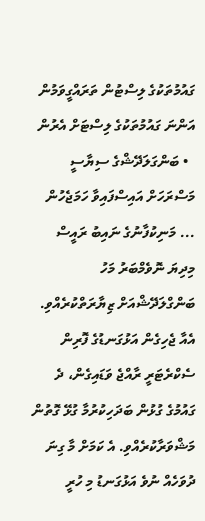ގައުމުތަކުގެ ލިސްޓުން ތަރައްގީވަމުން އަންނަ ގައުމުތަކުގެ ލިސްޓަށް އެރުން
  • ބަންގަލަދޭޝްގެ ސިޔާސީ މަސްރަހަށް އައިސްފައިވާ ހަމަޖެހުން
... މަނިކުފާނުގެ ނައިބު ރައީސް މިދިޔަ ނޮވެމްބަރު މަހު ބަންގްލަދޭޝްއަށް ޒިޔާރަތްކުރެއްވި. އެއާ ޖެހިގެން އަޅުގަނޑުގެ ފޮރިން ސެކްރެޓަރީ ރާއްޖެ ވަޑައިގެން، ދެ ގައުމުގެ ގުޅުން ބަދަހިކުރުމާ ގުޅޭ ގޮތުން މަޝްވަރާކުރެއްވި. އެ ކަމަށް މާ ގިނަ ދުވަހެއް ނުވެ އަޅުގަނޑު މި ހުރީ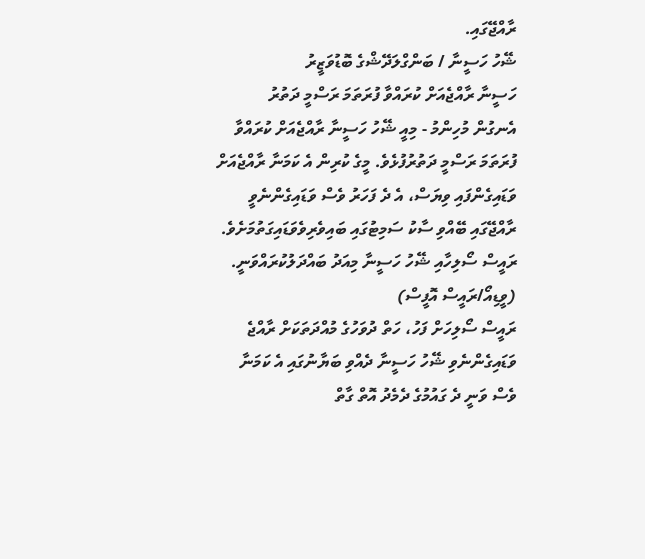ރާއްޖޭގައި.
ޝޭހު ހަސީނާ / ބަންގްލަދޭޝްގެ ބޮޑުވަޒީރު
ހަސީނާ ރާއްޖެއަށް ކުރައްވާ ފުރަތަމަ ރަސްމީ ދަތުރު
އެނގުން މުހިންމު - މިއީ ޝޭހު ހަސީނާ ރާއްޖެއަށް ކުރައްވާ ފުރަތަމަ ރަސްމީ ދަތުރުފުޅެވެ. މީގެ ކުރިން އެ ކަމަނާ ރާއްޖެއަށް ވަޑައިގެންފައި ވިޔަސް، އެ ދެ ފަހަރު ވެސް ވަޑައިގެންނެވީ ރާއްޖޭގައި ބޭއްވި ސާކު ސަމިޓުގައި ބައިވެރިވެވަޑައިގަތުމަށެވެ.
ރައީސް ސޯލިހާއި ޝޭހު ހަސީނާ މިއަދު ބައްދަލުކުރައްވަނީ. (ވީޑިއޯ/ރައީސް އޮފީސް)
ރައީސް ސޯލިހަށް ފަހު، ހަތް ދުވަހުގެ މުއްދަތަކަށް ރާއްޖެ ވަޑައިގެންނެވި ޝޭހު ހަސީނާ ދެއްވި ބަޔާނުގައި އެ ކަމަނާ ވެސް ވަނީ ދެ ގައުމުގެ ދެމެދު އޮތް ގާތް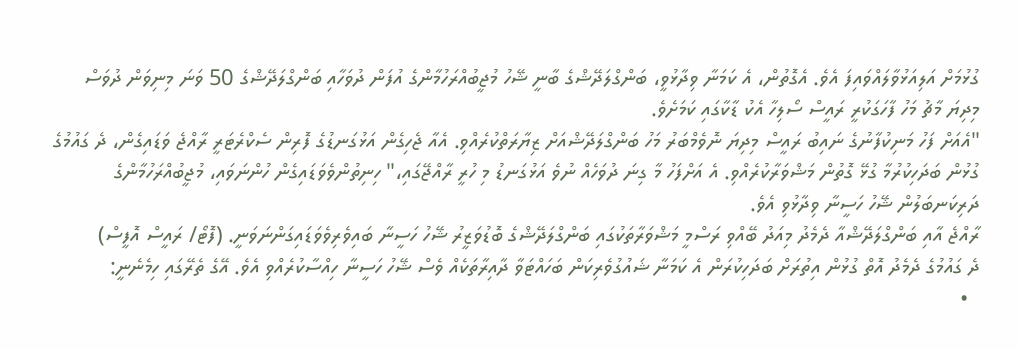ގުޅުމަށް އަލިއަޅުވާލައްވައިފަ އެވެ. އެގޮތުން، އެ ކަމަނާ ވިދާޅުވީ، ބަންގްލަދޭޝްގެ ބާނީ ޝޭހު މުޖީބުއްރަހުމާންގެ އުފަން ދުވަހާއި ބަންގްލަދޭޝްގެ 50 ވަނަ މިނިވަން ދުވަސް މިދިޔަ މާޗު މަހު ފާހަގަކުރީ ރައީސް ސޯލިހާ އެކު ޑާކާގައި ކަމަށެވެ.
"އެއަށް ފަހު މަނިކުފާނުގެ ނައިބު ރައީސް މިދިޔަ ނޮވެމްބަރު މަހު ބަންގްލަދޭޝްއަށް ޒިޔާރަތްކުރެއްވި. އެއާ ޖެހިގެން އަޅުގަނޑުގެ ފޮރިން ސެކްރެޓަރީ ރާއްޖެ ވަޑައިގެން، ދެ ގައުމުގެ ގުޅުން ބަދަހިކުރުމާ ގުޅޭ ގޮތުން މަޝްވަރާކުރެއްވި. އެ އަށްފަހު މާ ގިނަ ދުވަހެއް ނުވެ އަޅުގަނޑު މި ހުރީ ރާއްޖޭގައި،" ހިނިތުންވެވަޑައިގެން ހުންނަވައި، މުޖީބުއްރަހުމާންގެ ދަރިކަނބަލުން ޝޭހު ހަސީނާ ވިދާޅުވި އެވެ.
ރާއްޖެ އާއި ބަންގްލަދޭޝްއާ ދެމެދު މިއަދު ބޭއްވި ރަސްމީ މަޝްވަރާތަކުގައި ބަންގްލަދޭޝްގެ ބޮޑުވަޒީރު ޝޭހު ހަސީނާ ބައިވެރިވެވަޑައިގަންނަވަނީ. (ފޮޓޯ/ ރައީސް އޮފީސް)
ދެ ގައުމުގެ ދެމެދު އޮތް ގުޅުން އިތުރަށް ބަދަހިކުރަން އެ ކަމަނާ ޝައުގުވެރިކަން ބަހައްޓަވާ ދާއިރާތަކެއް ވެސް ޝޭހު ހަސީނާ ހިއްސާކުރެއްވި އެވެ. އޭގެ ތެރޭގައި ހިމެނެނީ:
  •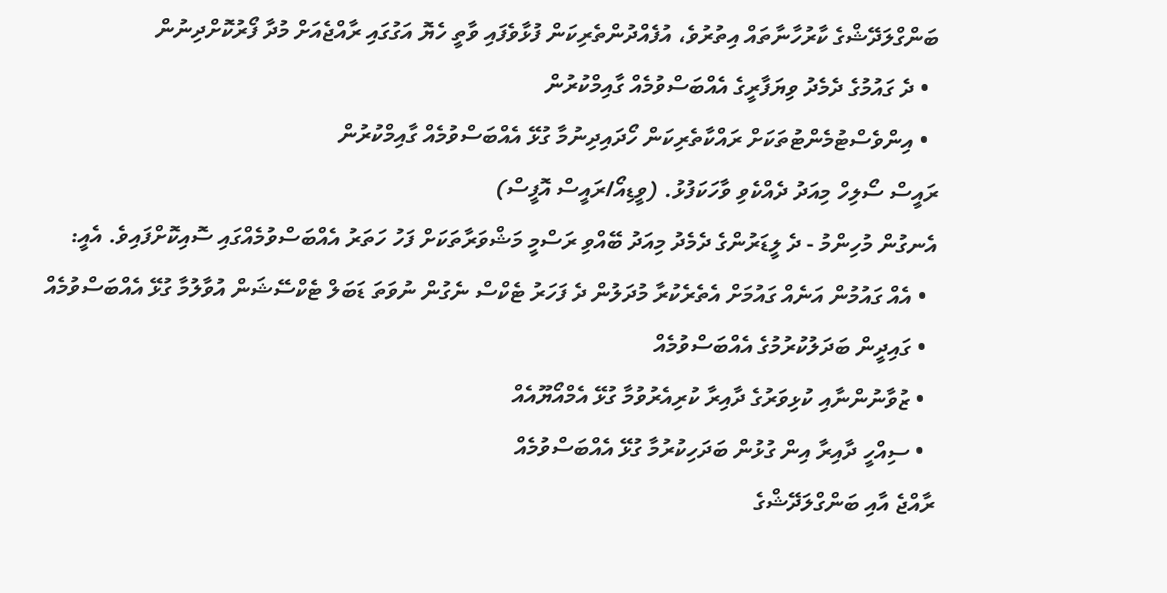ބަންގްލަދޭޝްގެ ކާރުހާނާތައް އިތުރުވެ، އުފެއްދުންތެރިކަން ފުޅާވެފައި ވާތީ ހެޔޮ އަގުގައި ރާއްޖެއަށް މުދާ ފޯރުކޮށްދިނުން
  • ދެ ގައުމުގެ ދެމެދު ވިޔަފާރީގެ އެއްބަސްވުމެއް ގާއިމްކުރުން
  • އިންވެސްޓުމެންޓުތަކަށް ރައްކާތެރިކަން ހޯދައިދިނުމާ ގުޅޭ އެއްބަސްވުމެއް ގާއިމްކުރުން
ރައީސް ސޯލިހް މިއަދު ދެއްކެވި ވާހަކަފުޅު. (ވީޑިއޯ/ރައީސް އޮފީސް)
އެނގުން މުހިންމު - ދެ ލީޑަރުންގެ ދެމެދު މިއަދު ބޭއްވި ރަސްމީ މަޝްވަރާތަކަށް ފަހު ހަތަރު އެއްބަސްވުމެއްގައި ސޮއިކޮށްފައިވެ. އެއީ:
  • އެއް ގައުމުން އަނެއް ގައުމަށް އެތެރެކުރާ މުދަލުން ދެ ފަހަރު ޓެކްސް ނެގުން ނުވަތަ ޑަބަލް ޓެކްސޭޝަން އުވާލުމާ ގުޅޭ އެއްބަސްވުމެއް
  • ގައިދީން ބަދަލުކުރުމުގެ އެއްބަސްވުމެއް
  • ޒުވާނުންނާއި ކުޅިވަރުގެ ދާއިރާ ކުރިއެރުވުމާ ގުޅޭ އެމްއޯޔޫއެއް
  • ސިއްހީ ދާއިރާ އިން ގުޅުން ބަދަހިކުރުމާ ގުޅޭ އެއްބަސްވުމެއް
ރާއްޖެ އާއި ބަންގްލަދޭޝްގެ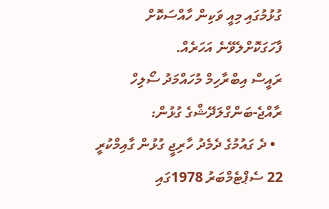ގުޅުމުގައި މިއީ ވަކިން ހާއްސަކޮށް ފާހަގަކޮށްލެވޭނެ އަހަރެއް.
ރައީސް އިބްރާހިމް މުހައްމަދު ސޯލިހް
ރާއްޖެ-ބަންގްލަދޭޝްގެ ގުޅުން:
  • ދެ ގައުމުގެ ދެމެދު ހާރިޖީ ގުޅުން ގާއިމްކުރީ 22 ސެޕްޓެމްބަރު 1978ގައި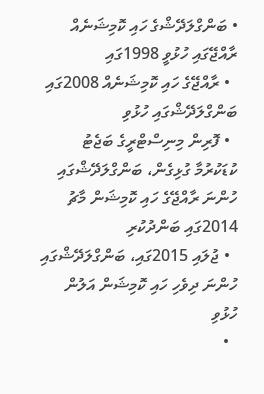• ބަންގްލަދޭޝްގެ ހައި ކޮމިޝަނެއް ރާއްޖޭގައި ހުޅުވީ 1998ގައި
  • ރާއްޖޭގެ ހައި ކޮމިޝަނެއް 2008ގައި ބަންގްލަދޭޝްގައި ހުޅުވި
  • ފޮރިން މިނިސްޓްރީގެ ބަޖެޓު ކުޑަކުރުމާ ގުޅިގެން، ބަންގްލަދޭޝްގައި ހުންނަ ރާއްޖޭގެ ހައި ކޮމިޝަން މާޗު 2014ގައި ބަންދުކުރި
  • ޖުލައި 2015ގައި، ބަންގްލަދޭޝްގައި ހުންނަ ދިވެހި ހައި ކޮމިޝަން އަލުން ހުޅުވި
  •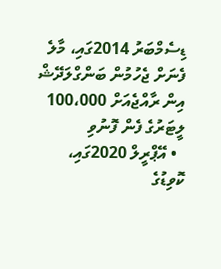ޑިސެމްބަރު 2014ގައި، މާލެ ފެނަށް ޖެހުމުން ބަންގްލަދޭޝް އިން ރާއްޖެއަށް 100،000 ލީޓަރުގެ ފެން ފޮނުވި
  • އޭޕްރީލް 2020ގައި، ކޮވިޑުގެ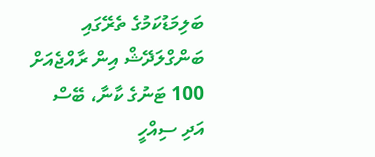ބަލިމަޑުކަމުގެ ތެރޭގައި ބަންގްލަދޭޝް އިން ރާއްޖެއަށް 100 ޓަނުގެ ކާނާ، ބޭސް އަދި ސިއްހީ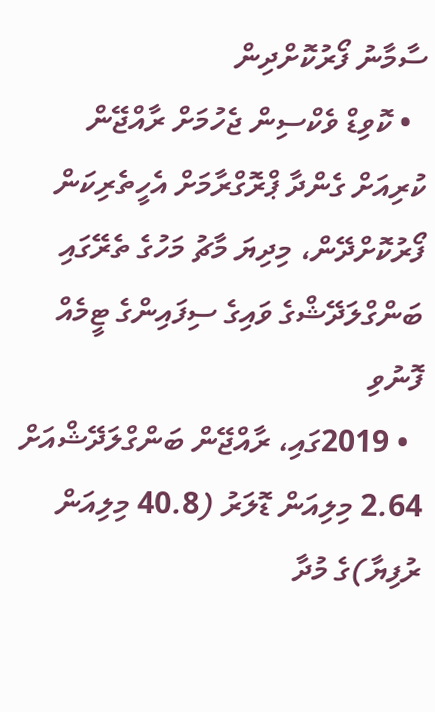ސާމާނު ފޯރުކޮށްދިން
  • ކޮވިޑް ވެކްސިން ޖެހުމަށް ރާއްޖޭން ކުރިއަށް ގެންދާ ޕްރޮގްރާމަށް އެހީތެރިކަން ފޯރުކޮށްދޭން، މިދިޔަ މާޗު މަހުގެ ތެރޭގައި ބަންގްލަދޭޝްގެ ވައިގެ ސިފައިންގެ ޓީމެއް ފޮނުވި
  • 2019ގައި، ރާއްޖޭން ބަންގްލަދޭޝްއަށް 2.64 މިލިއަން ޑޮލަރު (40.8 މިލިއަން ރުފިޔާ)ގެ މުދާ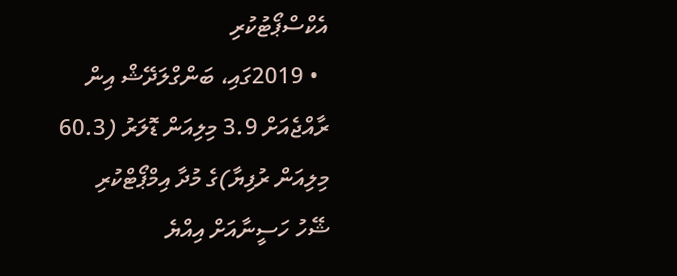އެކްސްޕޯޓުކުރި
  • 2019ގައި، ބަންގްލަދޭޝް އިން ރާއްޖެއަށް 3.9 މިލިއަން ޑޮލަރު (60.3 މިލިއަން ރުފިޔާ)ގެ މުދާ އިމްޕޯޓްކުރި
ޝޭހު ހަސީނާއަށް އިއްޔެ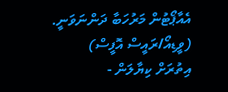އެއާޕޯޓުން މަރުހަބާ ދަންނަވަނީ. (ވީޑިއޯ/ރައީސް އޮފީސް)
އިތުރަށް ކިޔާލަން -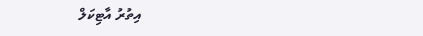އިތުރު އާޓިކަލް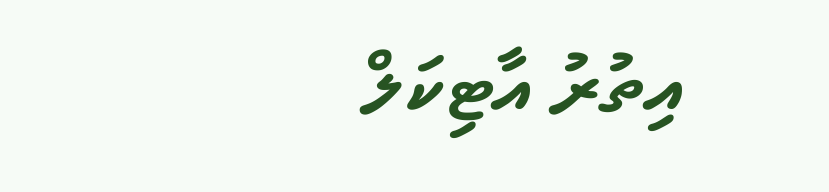އިތުރު އާޓިކަލް